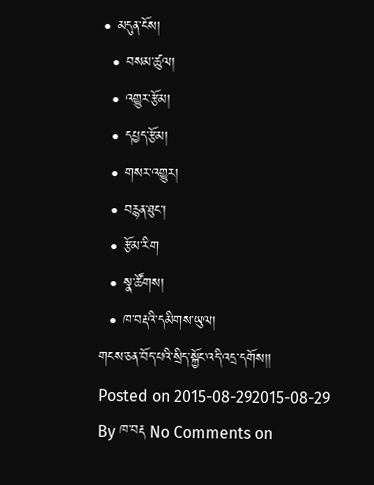• མདུན་ངོས།
  • བསམ་ཚུལ།
  • འགྱུར་རྩོམ།
  • དཔྱད་རྩོམ།
  • གསར་འགྱུར།
  • བརྙན་ཐུང་།
  • རྩོམ་རིག
  • སྣ་ཚོགས།
  • ཁ་བརྡའི་དམིགས་ཡུལ།
གངས་ཅན་བོད་པའི་སྲིད་སྐྱོང་འདི་འདྲ་དགོས།།
Posted on 2015-08-292015-08-29 By ཁ་བརྡ No Comments on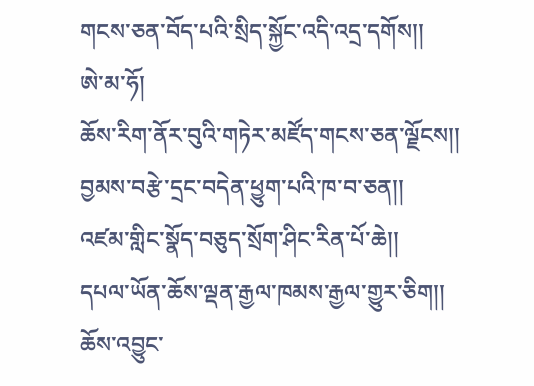གངས་ཅན་བོད་པའི་སྲིད་སྐྱོང་འདི་འདྲ་དགོས།།
ཨེ་མ་ཧོ།
ཆོས་རིག་ནོར་བུའི་གཏེར་མཛོད་གངས་ཅན་ལྗོངས།།
བྱམས་བརྩེ་དྲང་བདེན་ཕྱུག་པའི་ཁ་བ་ཅན།།
འཛམ་གླིང་སྣོད་བཅུད་སྲོག་ཤིང་རིན་པོ་ཆེ།།
དཔལ་ཡོན་ཆོས་ལྡན་རྒྱལ་ཁམས་རྒྱལ་གྱུར་ཅིག།།
ཆོས་འབྱུང་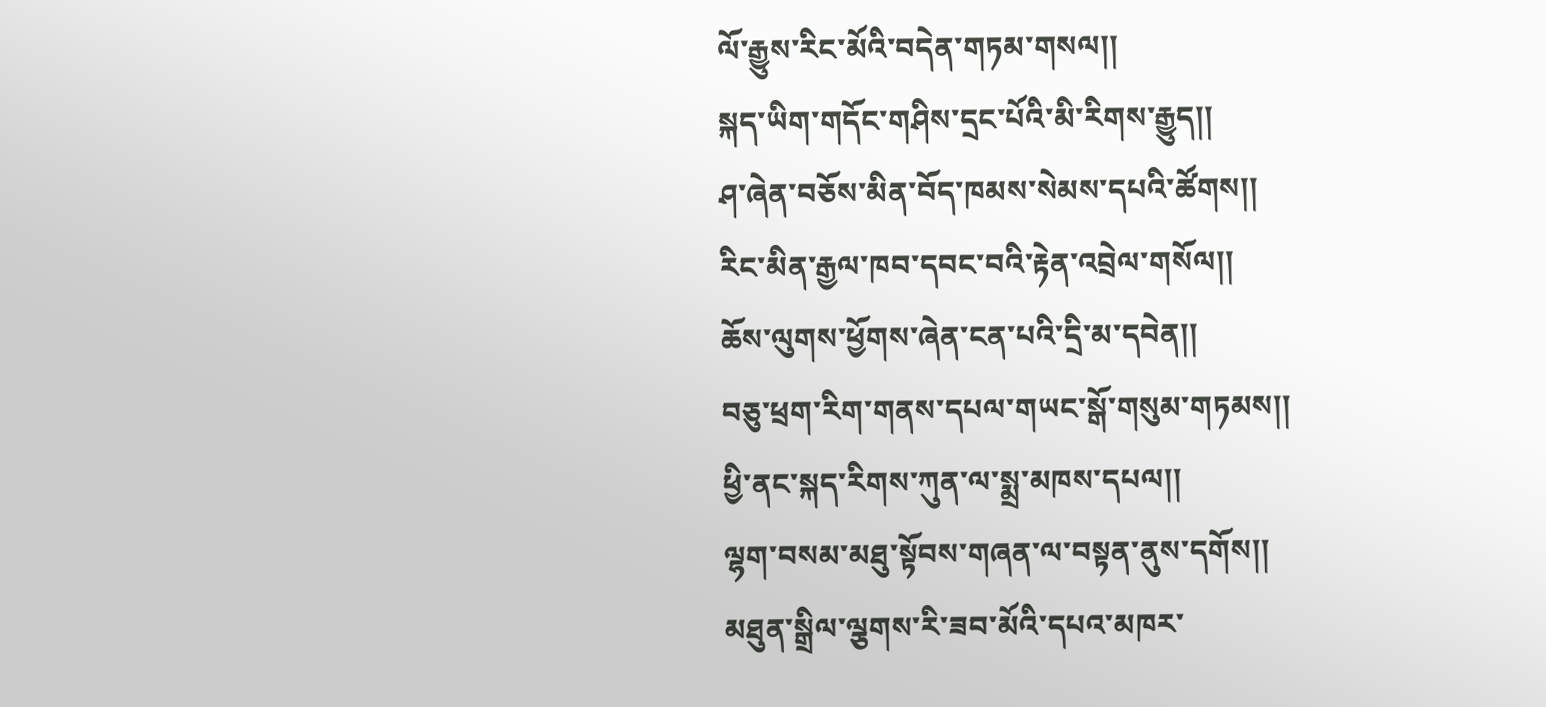ལོ་རྒྱུས་རིང་མོའི་བདེན་གཏམ་གསལ།།
སྐད་ཡིག་གདོང་གཤིས་དྲང་པོའི་མི་རིགས་རྒྱུད།།
ཤ་ཞེན་བཅོས་མིན་བོད་ཁམས་སེམས་དཔའི་ཚོགས།།
རིང་མིན་རྒྱལ་ཁབ་དབང་བའི་རྟེན་འབྲེལ་གསོལ།།
ཆོས་ལུགས་ཕྱོགས་ཞེན་ངན་པའི་དྲི་མ་དབེན།།
བཅུ་ཕྲག་རིག་གནས་དཔལ་གཡང་སྒོ་གསུམ་གཏམས།།
ཕྱི་ནང་སྐད་རིགས་ཀུན་ལ་སྨྲ་མཁས་དཔལ།།
ལྷག་བསམ་མཐུ་སྟོབས་གཞན་ལ་བསྟན་ནུས་དགོས།།
མཐུན་སྒྲིལ་ལྕགས་རི་ཟབ་མོའི་དཔའ་མཁར་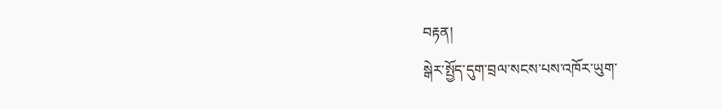བརྟན།
སྒེར་སྤྱོད་དུག་བྲལ་སངས་པས་འཁོར་ཡུག་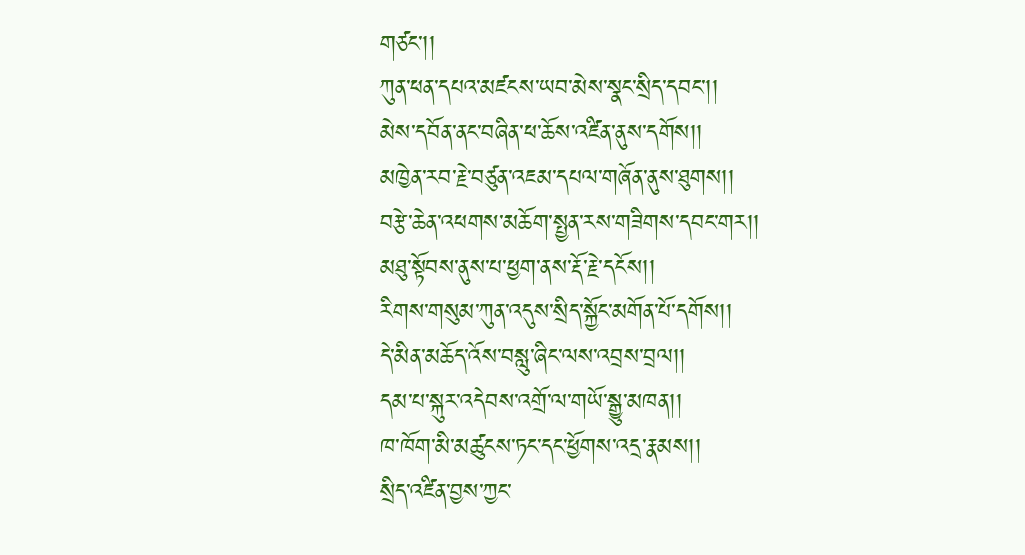གཙང་།།
ཀུན་ཕན་དཔའ་མཛངས་ཡབ་མེས་སྣང་སྲིད་དབང་།།
མེས་དབོན་ནང་བཞིན་ཕ་ཆོས་འཛིན་ནུས་དགོས།།
མཁྱེན་རབ་རྗེ་བཙུན་འཇམ་དཔལ་གཞོན་ནུས་ཐུགས།།
བརྩེ་ཆེན་འཕགས་མཆོག་སྤྱན་རས་གཟིགས་དབང་གར།།
མཐུ་སྟོབས་ནུས་པ་ཕྱག་ནས་རྡོ་རྗེ་དངོས།།
རིགས་གསུམ་ཀུན་འདུས་སྲིད་སྐྱོང་མགོན་པོ་དགོས།།
དེ་མིན་མཆོད་འོས་བསླུ་ཞིང་ལས་འབྲས་བྲལ།།
དམ་པ་སྐུར་འདེབས་འགྲོ་ལ་གཡོ་སྒྱུ་མཁན།།
ཁ་ཁོག་མི་མཚུངས་ཏང་དང་ཕྱོགས་འདྲ་རྣམས།།
སྲིད་འཛིན་བྱས་ཀྱང་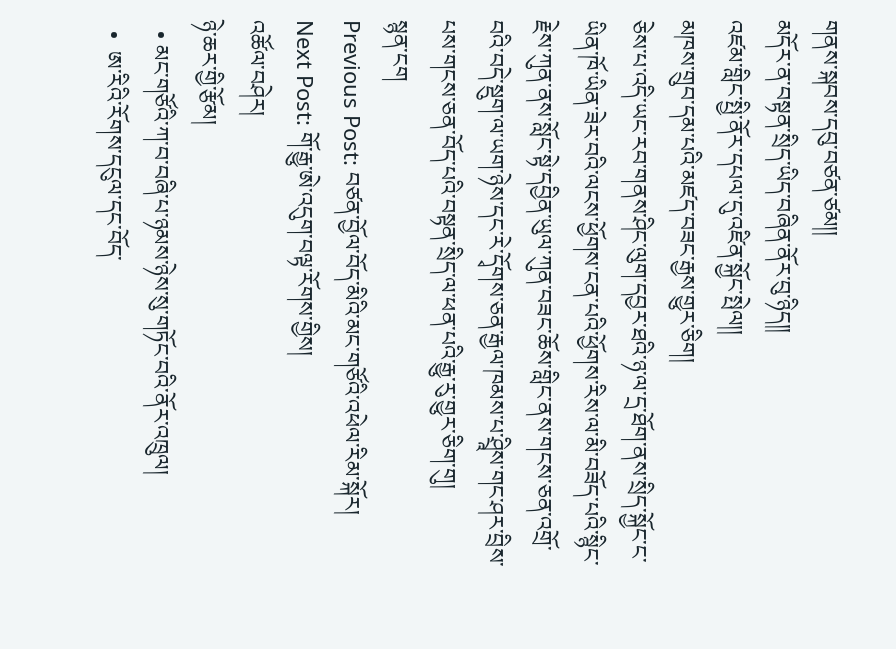གནས་སྐབས་དབུ་བཙན་ཙམ།།
མདོར་ན་བསྟན་སྲིད་ཡིད་བཞིན་ནོར་བུ་ཉིད།།
འཛམ་གླིང་སྤྱི་ནོར་དཔལ་དུ་འཛིན་སྐྱོང་སྤེལ།།
མཁས་གྲུབ་དམ་པའི་མཛད་བཟང་རྒྱས་གྱུར་ཅིག།
ཅེས་པ་འདི་ཡང་རབ་གནས་ཤིང་ལུག་དབྱར་ཐའི་ཉ་ལ་དྲ་ཐོག་ནས་སྲིད་སྐྱོང་ང་ཡིན་ཁོ་ཡིན་ཟེར་བའི་ལངས་ཕྱོགས་ངན་པའི་ཕྱོགས་རིས་ལ་མི་བཟོད་པའི་སྙིང་རྗེས་ཀུན་ནས་སློང་སྟེ་དབྱིན་ཡུལ་ཀུན་བཟང་ཆོས་གླིང་ནས་གངས་ཅན་འགྲོ་བའི་བདེ་སྡུག་ལ་ཡག་ཉེས་དང་རེ་དྭོགས་ཅན་རྒྱལ་ཁམས་པ་ཤྲཱིས་གང་ཤར་བྲིས་པས་གངས་ཅན་བོད་པའི་བསྟན་སྲིད་ལ་ཕན་པའི་རྒྱུ་རུ་གྱུར་ཅིག་གུ།
སྙན་ངག
Previous Post: བཙན་བྱོལ་བོད་མིའི་མང་གཙོའི་འཕེལ་རིམ་སྐོར།
Next Post: གོ་རྒྱུ་ཨེ་འདུག་བལྟ་རོགས་གྱིས།
འཚོལ་བཤེར།
ཉེ་ཆར་གྱི་རྩོམ།
  • མང་གཙོའི་ཀ་བ་བཞི་པ་ཉམས་ཉེས་སུ་གཏོང་བའི་ནོར་འཁྲུལ།
  •  ཨ་རིའི་རོགས་དངུལ་དང་བོད་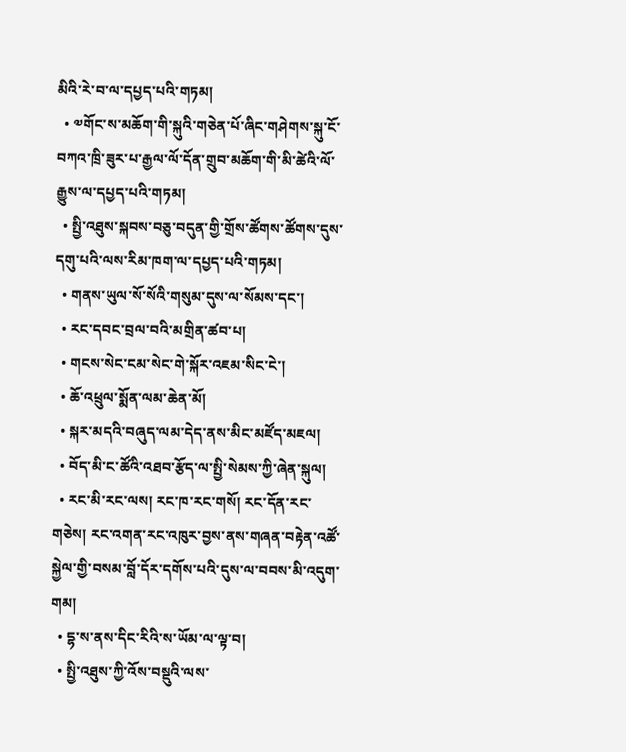མིའི་རེ་བ་ལ་དཔྱད་པའི་གཏམ།
  • ༧གོང་ས་མཆོག་གི་སྐུའི་གཅེན་པོ་ཞིང་གཤེགས་སྐུ་ངོ་བཀའ་ཁྲི་ཟུར་པ་རྒྱལ་ལོ་དོན་གྲུབ་མཆོག་གི་མི་ཚེའི་ལོ་རྒྱུས་ལ་དཔྱད་པའི་གཏམ།
  • སྤྱི་འཐུས་སྐབས་བཅུ་བདུན་གྱི་གྲོས་ཚོགས་ཚོགས་དུས་དགུ་པའི་ལས་རིམ་ཁག་ལ་དཔྱད་པའི་གཏམ།
  • གནས་ཡུལ་སོ་སོའི་གསུམ་དུས་ལ་སོམས་དང་།
  • རང་དབང་བྲལ་བའི་མགྲིན་ཚབ་པ།
  • གངས་སེང་ངམ་སེང་གེ་སྐོར་འཇམ་སིང་ངེ་།
  • ཆོ་འཕྲུལ་སྨོན་ལམ་ཆེན་མོ།
  • སྐར་མདའི་བཞུད་ལམ་དེད་ནས་མིང་མཛོད་མཇལ།
  • བོད་མི་ང་ཚོའི་འཐབ་རྩོད་ལ་སྤྱི་སེམས་ཀྱི་ཞེན་སྐུལ།
  • རང་མི་རང་ལས། རང་ཁ་རང་གསོ། རང་དོན་རང་གཅེས། རང་འགན་རང་འཁུར་བྱས་ནས་གཞན་བརྟེན་འཚོ་སྐྱེལ་གྱི་བསམ་བློ་དོར་དགོས་པའི་དུས་ལ་བབས་མི་འདུག་གམ།
  • དྷ་ས་ནས་དིང་རིའི་ས་ཡོམ་ལ་ལྟ་བ།
  • སྤྱི་འཐུས་ཀྱི་འོས་བསྡུའི་ལས་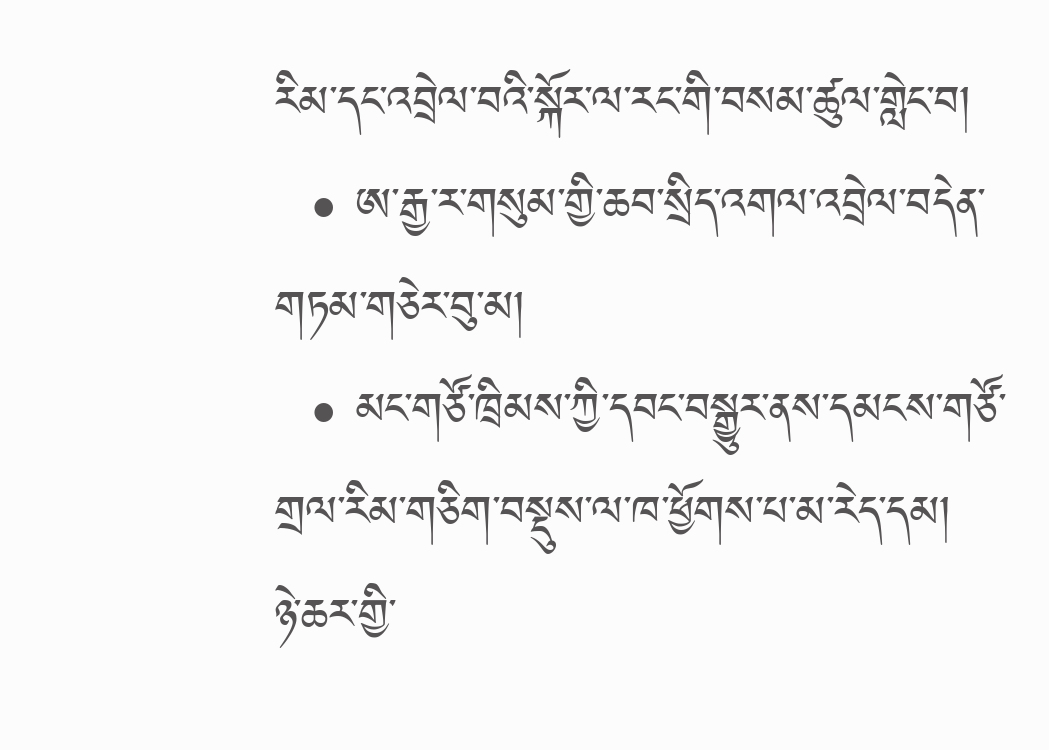རིམ་དང་འབྲེལ་བའི་སྐོར་ལ་རང་གི་བསམ་ཚུལ་གླེང་བ།
  • ཨ་རྒྱ་ར་གསུམ་གྱི་ཆབ་སྲིད་འགལ་འབྲེལ་བདེན་གཏམ་གཅེར་བུ་མ།
  • མང་གཙོ་ཁྲིམས་ཀྱི་དབང་བསྒྱུར་ནས་དམངས་གཙོ་གྲལ་རིམ་གཅིག་བསྡུས་ལ་ཁ་ཕྱོགས་པ་མ་རེད་དམ།
ཉེ་ཆར་གྱི་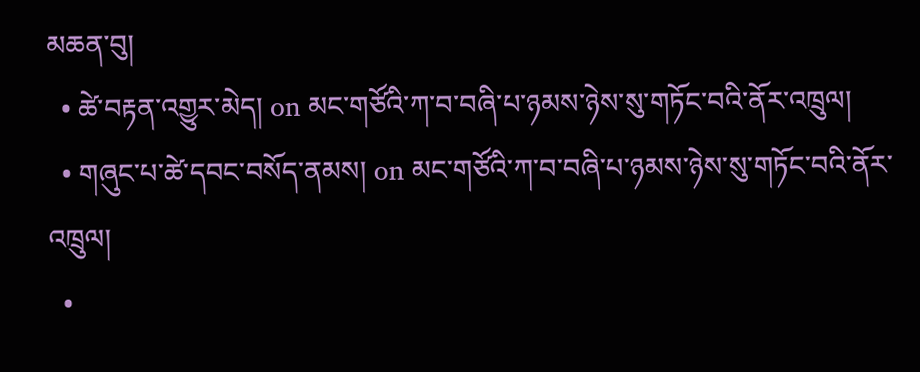མཆན་བུ།
  • ཚེ་བརྟན་འགྱུར་མེད། on མང་གཙོའི་ཀ་བ་བཞི་པ་ཉམས་ཉེས་སུ་གཏོང་བའི་ནོར་འཁྲུལ།
  • གཞུང་པ་ཚེ་དབང་བསོད་ནམས། on མང་གཙོའི་ཀ་བ་བཞི་པ་ཉམས་ཉེས་སུ་གཏོང་བའི་ནོར་འཁྲུལ།
  •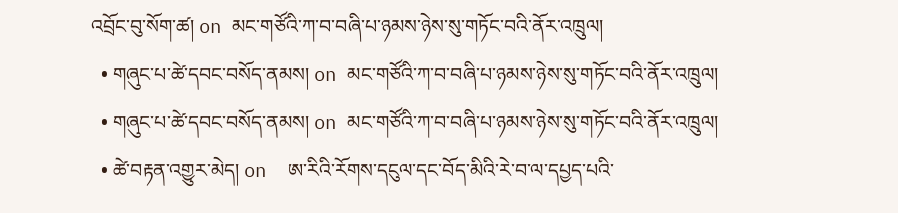འབྲོང་བུ་སོག་ཚ། on མང་གཙོའི་ཀ་བ་བཞི་པ་ཉམས་ཉེས་སུ་གཏོང་བའི་ནོར་འཁྲུལ།
  • གཞུང་པ་ཚེ་དབང་བསོད་ནམས། on མང་གཙོའི་ཀ་བ་བཞི་པ་ཉམས་ཉེས་སུ་གཏོང་བའི་ནོར་འཁྲུལ།
  • གཞུང་པ་ཚེ་དབང་བསོད་ནམས། on མང་གཙོའི་ཀ་བ་བཞི་པ་ཉམས་ཉེས་སུ་གཏོང་བའི་ནོར་འཁྲུལ།
  • ཚེ་བརྟན་འགྱུར་མེད། on  ཨ་རིའི་རོགས་དངུལ་དང་བོད་མིའི་རེ་བ་ལ་དཔྱད་པའི་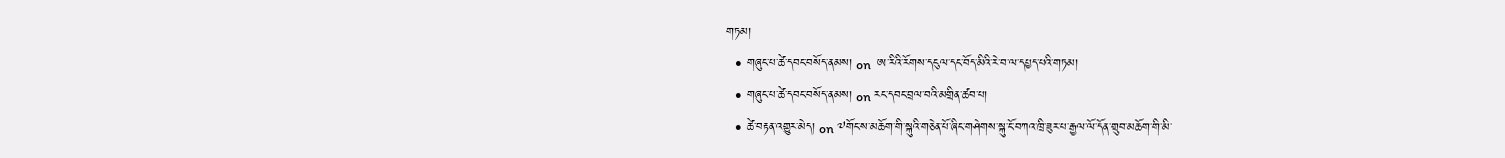གཏམ།
  • གཞུང་པ་ཚེ་དབང་བསོད་ནམས། on  ཨ་རིའི་རོགས་དངུལ་དང་བོད་མིའི་རེ་བ་ལ་དཔྱད་པའི་གཏམ།
  • གཞུང་པ་ཚེ་དབང་བསོད་ནམས། on རང་དབང་བྲལ་བའི་མགྲིན་ཚབ་པ།
  • ཚེ་བརྟན་འགྱུར་མེད། on ༧གོང་ས་མཆོག་གི་སྐུའི་གཅེན་པོ་ཞིང་གཤེགས་སྐུ་ངོ་བཀའ་ཁྲི་ཟུར་པ་རྒྱལ་ལོ་དོན་གྲུབ་མཆོག་གི་མི་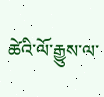ཚེའི་ལོ་རྒྱུས་ལ་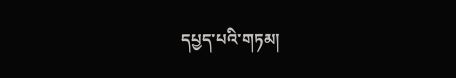དཔྱད་པའི་གཏམ།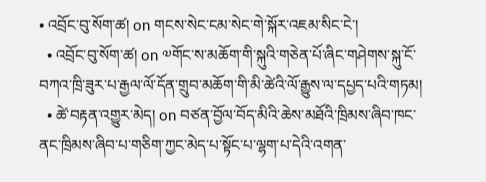• འབྲོང་བུ་སོག་ཚ། on གངས་སེང་ངམ་སེང་གེ་སྐོར་འཇམ་སིང་ངེ་།
  • འབྲོང་བུ་སོག་ཚ། on ༧གོང་ས་མཆོག་གི་སྐུའི་གཅེན་པོ་ཞིང་གཤེགས་སྐུ་ངོ་བཀའ་ཁྲི་ཟུར་པ་རྒྱལ་ལོ་དོན་གྲུབ་མཆོག་གི་མི་ཚེའི་ལོ་རྒྱུས་ལ་དཔྱད་པའི་གཏམ།
  • ཚེ་བརྟན་འགྱུར་མེད། on བཙན་བྱོལ་བོད་མིའི་ཆེས་མཐོའི་ཁྲིམས་ཞིབ་ཁང་ནང་ཁྲིམས་ཞིབ་པ་གཅིག་ཀྱང་མེད་པ་སྟོང་པ་ལྷག་པ་དེའི་འགན་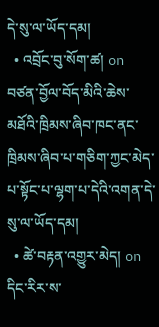དེ་སུ་ལ་ཡོད་དམ།
  • འབྲོང་བུ་སོག་ཚ། on བཙན་བྱོལ་བོད་མིའི་ཆེས་མཐོའི་ཁྲིམས་ཞིབ་ཁང་ནང་ཁྲིམས་ཞིབ་པ་གཅིག་ཀྱང་མེད་པ་སྟོང་པ་ལྷག་པ་དེའི་འགན་དེ་སུ་ལ་ཡོད་དམ།
  • ཚེ་བརྟན་འགྱུར་མེད། on དིང་རིར་ས་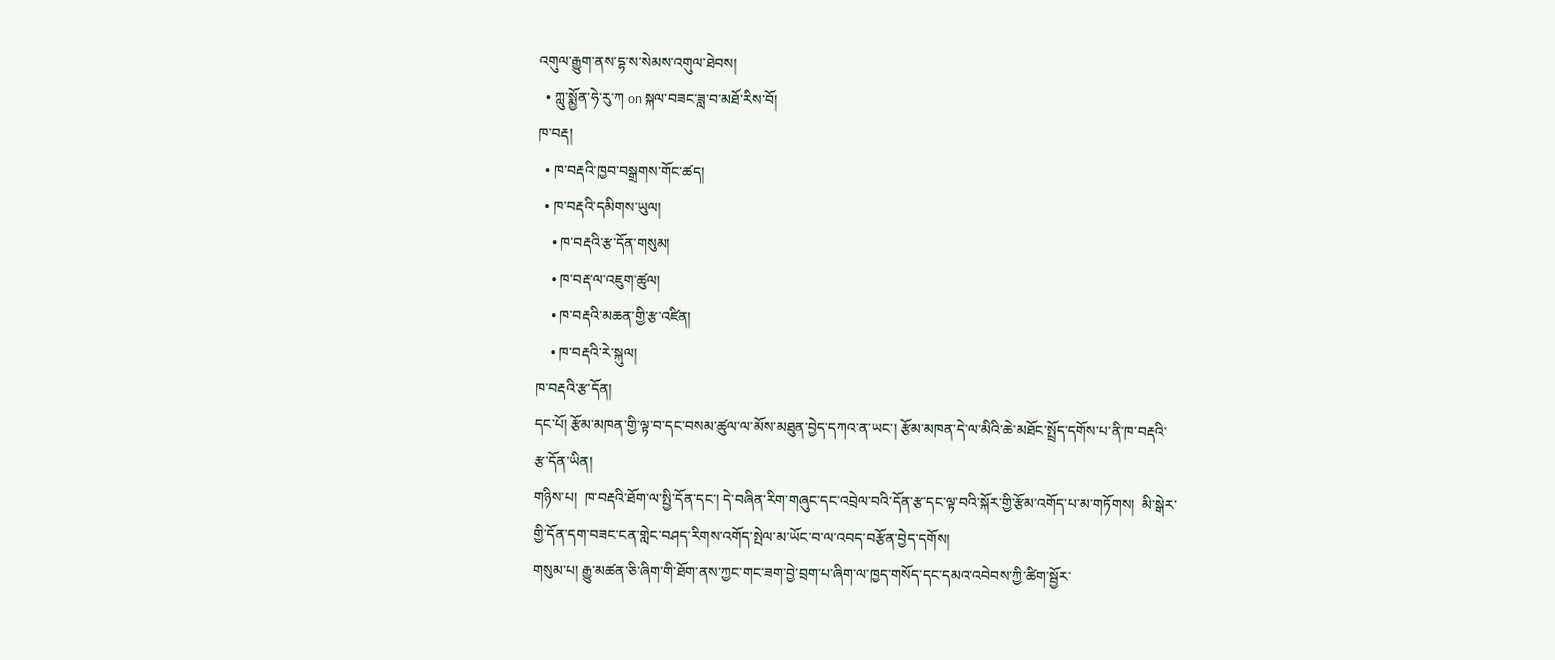འགུལ་རྒྱུག་ནས་དྷ་ས་སེམས་འགུལ་ཐེབས།
  • ཀླུ་སྨྱོན་ཧེ་རུ་ཀ on སྐལ་བཟང་ཟླ་བ་མཐོ་རིས་བོ།
ཁ་བརྡ།
  • ཁ་བརྡའི་ཁྱབ་བསྒྲགས་གོང་ཚད།
  • ཁ་བརྡའི་དམིགས་ཡུལ།
    • ཁ་བརྡའི་རྩ་དོན་གསུམ།
    • ཁ་བརྡ་ལ་འཇུག་ཚུལ།
    • ཁ་བརྡའི་མཆན་གྱི་རྩ་འཛིན།
    • ཁ་བརྡའི་རེ་སྐུལ།
ཁ་བརྡའི་རྩ་དོན།
དང་པོ། རྩོམ་མཁན་གྱི་ལྟ་བ་དང་བསམ་ཚུལ་ལ་མོས་མཐུན་བྱེད་དཀའ་ན་ཡང་། རྩོམ་མཁན་དེ་ལ་མིའི་ཆེ་མཐོང་སྤྲོད་དགོས་པ་ནི་ཁ་བརྡའི་རྩ་དོན་ཡིན།
གཉིས་པ།  ཁ་བརྡའི་ཐོག་ལ་སྤྱི་དོན་དང་། དེ་བཞིན་རིག་གཞུང་དང་འབྲེལ་བའི་དོན་རྩ་དང་ལྟ་བའི་སྐོར་གྱི་རྩོམ་འགོད་པ་མ་གཏོགས།  མི་སྒེར་གྱི་དོན་དག་བཟང་ངན་གླེང་བཤད་རིགས་འགོད་སྤེལ་མ་ཡོང་བ་ལ་འབད་བརྩོན་བྱེད་དགོས།
གསུམ་པ། རྒྱུ་མཚན་ཅི་ཞིག་གི་ཐོག་ནས་ཀྱང་གང་ཟག་བྱེ་བྲག་པ་ཞིག་ལ་ཁྱད་གསོད་དང་དམའ་འབེབས་ཀྱི་ཚིག་སྦྱོར་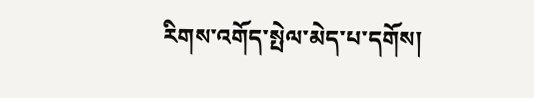རིགས་འགོད་སྤེལ་མེད་པ་དགོས།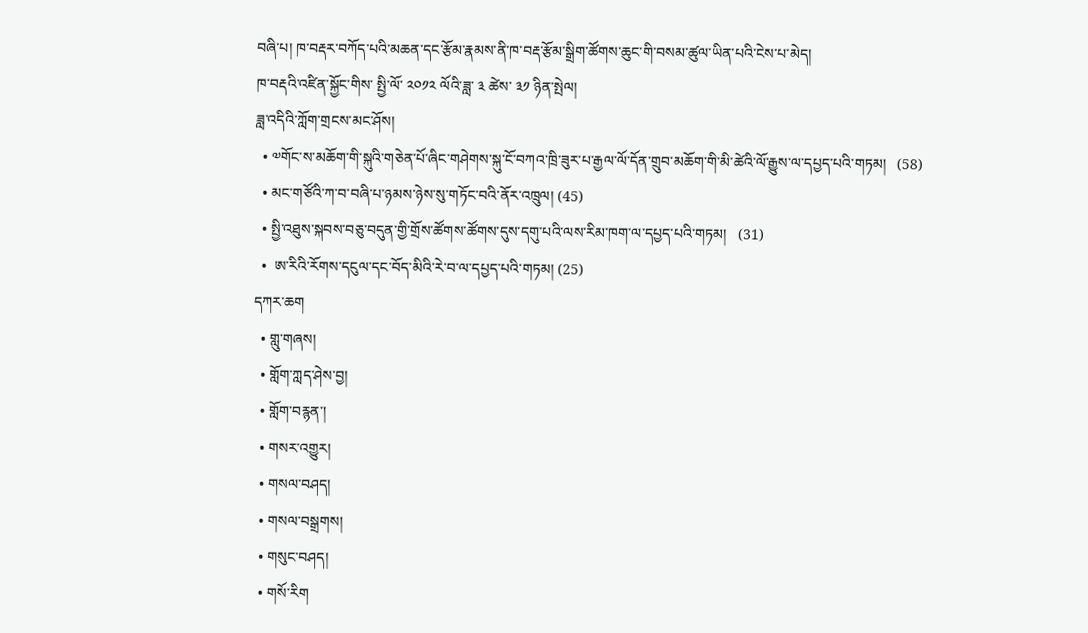བཞི་པ། ཁ་བརྡར་བཀོད་པའི་མཆན་དང་རྩོམ་རྣམས་ནི་ཁ་བརྡ་རྩོམ་སྒྲིག་ཚོགས་ཆུང་གི་བསམ་ཚུལ་ཡིན་པའི་ངེས་པ་མེད།
ཁ་བརྡའི་འཛིན་སྐྱོང་གིས་ སྤྱི་ལོ་ ༢༠༡༢ ལོའི་ཟླ་ ༣ ཚེས་ ༣༡ ཉིན་སྤེལ།
ཟླ་འདིའི་ཀློག་གྲངས་མང་ཤོས།
  • ༧གོང་ས་མཆོག་གི་སྐུའི་གཅེན་པོ་ཞིང་གཤེགས་སྐུ་ངོ་བཀའ་ཁྲི་ཟུར་པ་རྒྱལ་ལོ་དོན་གྲུབ་མཆོག་གི་མི་ཚེའི་ལོ་རྒྱུས་ལ་དཔྱད་པའི་གཏམ།   (58)
  • མང་གཙོའི་ཀ་བ་བཞི་པ་ཉམས་ཉེས་སུ་གཏོང་བའི་ནོར་འཁྲུལ། (45)
  • སྤྱི་འཐུས་སྐབས་བཅུ་བདུན་གྱི་གྲོས་ཚོགས་ཚོགས་དུས་དགུ་པའི་ལས་རིམ་ཁག་ལ་དཔྱད་པའི་གཏམ།   (31)
  •  ཨ་རིའི་རོགས་དངུལ་དང་བོད་མིའི་རེ་བ་ལ་དཔྱད་པའི་གཏམ། (25)
དཀར་ཆག
  • གླུ་གཞས།
  • གློག་ཀླད་ཤེས་བྱ།
  • གློག་བརྙན་།
  • གསར་འགྱུར།
  • གསལ་བཤད།
  • གསལ་བསྒྲགས།
  • གསུང་བཤད།
  • གསོ་རིག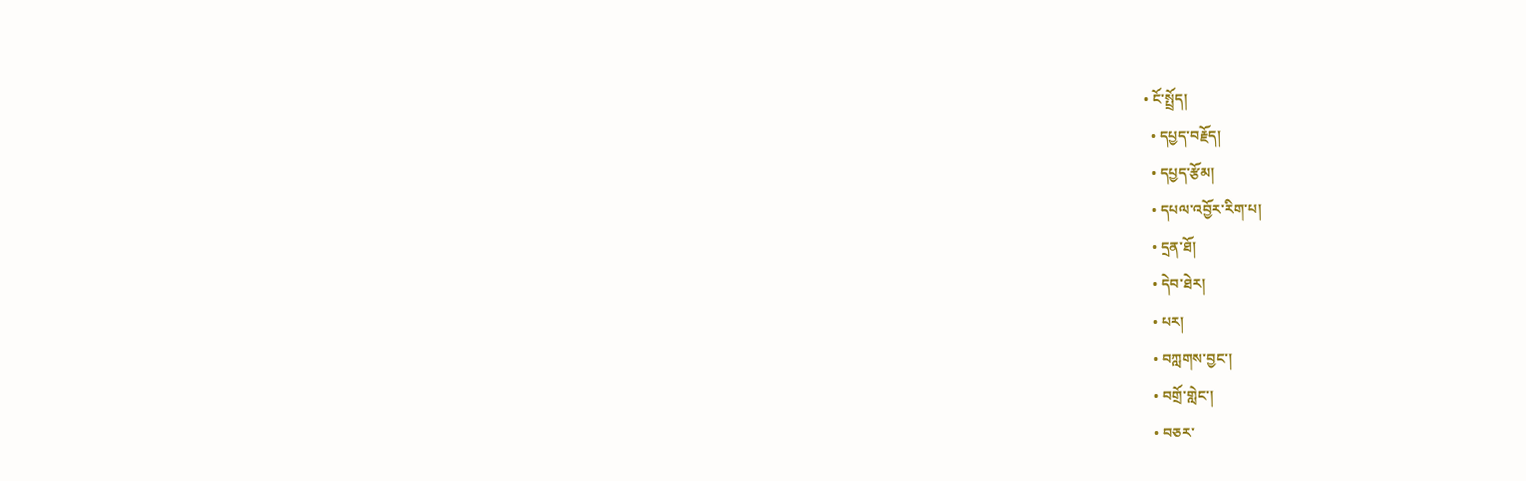• ངོ་སྤྲོད།
  • དཔྱད་བརྗོད།
  • དཔྱད་རྩོམ།
  • དཔལ་འབྱོར་རིག་པ།
  • དྲན་ཐོ།
  • དེབ་ཐེར།
  • པར།
  • བཀླགས་བྱང་།
  • བགྲོ་གླེང་།
  • བཅར་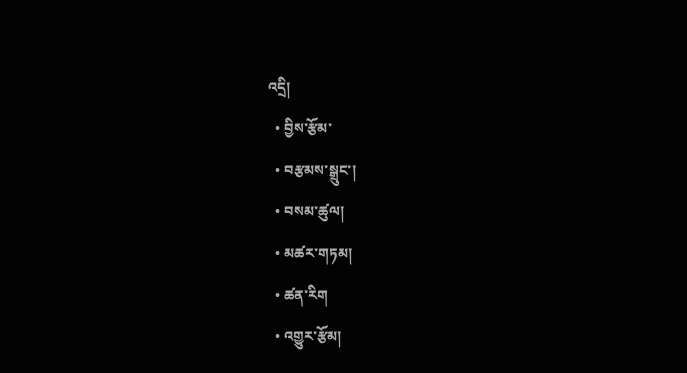འདྲི།
  • བྱིས་རྩོམ་
  • བརྩམས་སྒྲུང་།
  • བསམ་ཚུལ།
  • མཚར་གཏམ།
  • ཚན་རིག
  • འགྱུར་རྩོམ།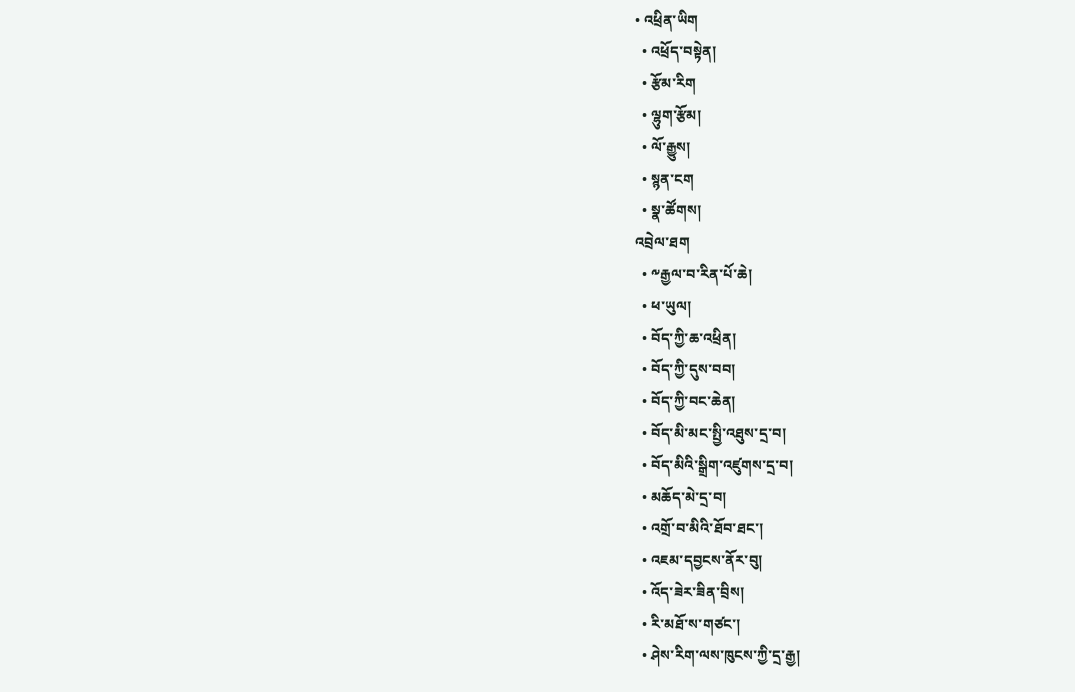• འཕྲིན་ཡིག
  • འཕྲོད་བསྟེན།
  • རྩོམ་རིག
  • ལྷུག་རྩོམ།
  • ལོ་རྒྱུས།
  • སྙན་ངག
  • སྣ་ཚོགས།
འབྲེལ་ཐག
  • ༸རྒྱལ་བ་རིན་པོ་ཆེ།
  • ཕ་ཡུལ།
  • བོད་ཀྱི་ཆ་འཕྲིན།
  • བོད་ཀྱི་དུས་བབ།
  • བོད་ཀྱི་བང་ཆེན།
  • བོད་མི་མང་སྤྱི་འཐུས་དྲ་བ།
  • བོད་མིའི་སྒྲིག་འཛུགས་དྲ་བ།
  • མཆོད་མེ་དྲ་བ།
  • འགྲོ་བ་མིའི་ཐོབ་ཐང་།
  • འཇམ་དབྱངས་ནོར་བུ།
  • འོད་ཟེར་ཟིན་བྲིས།
  • རི་མཐོ་ས་གཙང་།
  • ཤེས་རིག་ལས་ཁུངས་ཀྱི་དྲ་རྒྱ།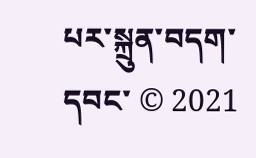པར་སྐྲུན་བདག་དབང་ © 2021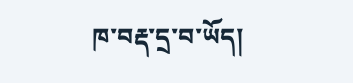ཁ་བརྡ་དྲ་བ་ཡོད།